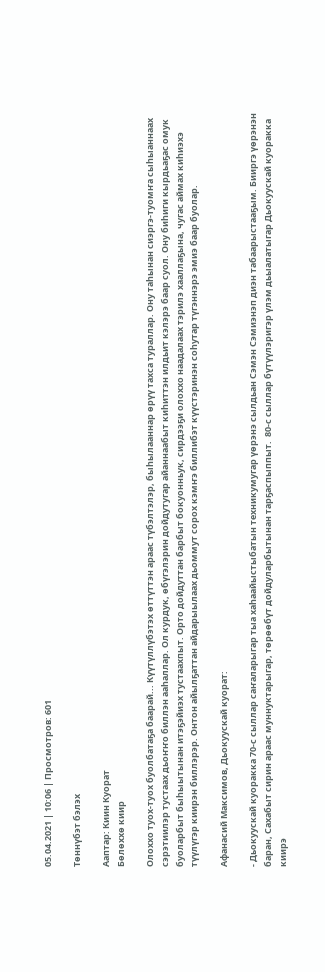05.04.2021 | 10:06 | Просмотров: 601

Төннүбэт бэлэх

Ааптар: Киин Куорат
Бөлөххө киир

Олоххо туох-туох буолбатаҕа баарай... Күүтүллүбэтэх өттүттэн араас түбэлтэлэр, быһылааннар өрүү тахса тураллар. Ону таһынан сиэргэ-туомҥа сыһыаннаах сэрэтиилэр тустаах дьоҥҥо биллэн ааһаллар. Ол курдук, өбүгэлэрин дойдутугар айаннаабыт киһиттэн илдьит кэлэрэ баар суол. Ону биһиги кырдьаҕас омук буоларбыт быһыытынан итэҕэйиэх тустаахпыт. Орто дойдуттан барбыт бокуонньук, сирдээҕи олоххо наадалаах тэрилэ хааллаҕына, чугас аймах киһиэхэ түүлүгэр киирэн биллэрэр. Онтон айылҕаттан айдарыылаах дьоммут сорох кэмҥэ биллибэт күүстэринэн соһутар түгэннэрэ эмиэ баар буолар.

Афанасий Максимов, Дьокуускай куорат:

- Дьокуускай куоракка 70-с сыллар саҥаларыгар тыа хаһаайыстыбатын техникумугар үөрэнэ сылдьан Сэмэн Сэмиэнэп диэн табаарыстааҕым. Бииргэ үөрэнэн баран, Сахабыт сирин араас муннуктарыгар, төрөөбүт дойдуларбытынан тарҕаспыппыт.  80-с сыллар бүтүүлэригэр үлэм дьыалатыгар Дьокуускай куоракка киирэ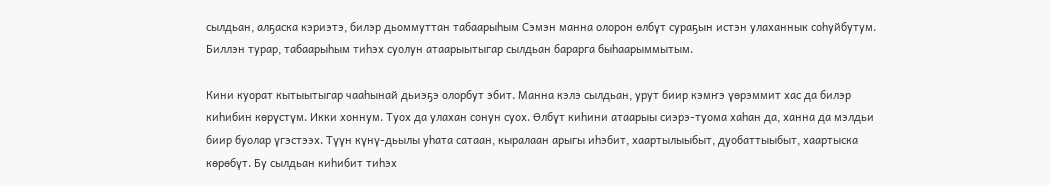сылдьан, алҕаска кэриэтэ, билэр дьоммуттан табаарыһым Сэмэн манна олорон өлбүт сураҕын истэн улаханнык соһуйбутум. Биллэн турар, табаарыһым тиһэх суолун атаарыытыгар сылдьан барарга быһаарыммытым.

Кини куорат кытыытыгар чааһынай дьиэҕэ олорбут эбит. Манна кэлэ сылдьан, урут биир кэмҥэ үөрэммит хас да билэр киһибин көрүстүм. Икки хоннум. Туох да улахан сонун суох. Өлбүт киһини атаарыы сиэрэ-туома хаһан да, ханна да мэлдьи биир буолар үгэстээх. Түүн күнү-дьылы уһата сатаан, кыралаан арыгы иһэбит, хаартылыыбыт, дуобаттыыбыт, хаартыска көрөбүт. Бу сылдьан киһибит тиһэх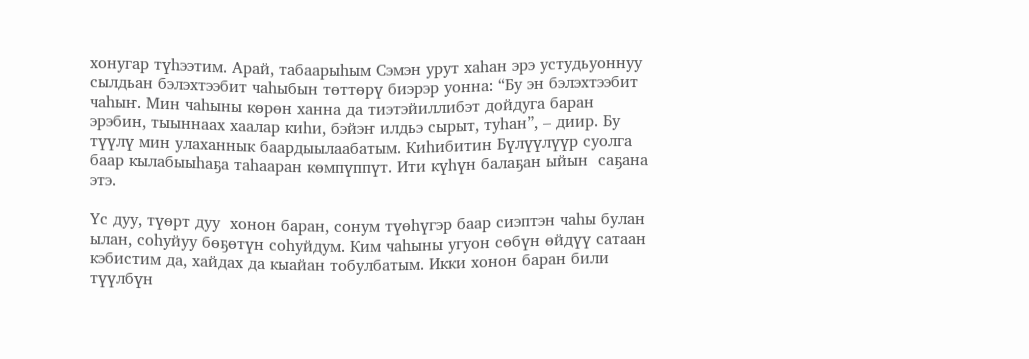хонугар түһээтим. Арай, табаарыһым Сэмэн урут хаһан эрэ устудьуоннуу сылдьан бэлэхтээбит чаһыбын төттөрү биэрэр уонна: “Бу эн бэлэхтээбит чаһыҥ. Мин чаһыны көрөн ханна да тиэтэйиллибэт дойдуга баран эрэбин, тыыннаах хаалар киһи, бэйэҥ илдьэ сырыт, туһан”, – диир. Бу түүлү мин улаханнык баардыылаабатым. Киһибитин Бүлүүлүүр суолга баар кылабыыһаҕа таһааран көмпүппүт. Ити күһүн балаҕан ыйын  саҕана этэ.

Үс дуу, түөрт дуу  хонон баран, сонум түөһүгэр баар сиэптэн чаһы булан ылан, соһуйуу бөҕөтүн соһуйдум. Ким чаһыны угуон сөбүн өйдүү сатаан кэбистим да, хайдах да кыайан тобулбатым. Икки хонон баран били түүлбүн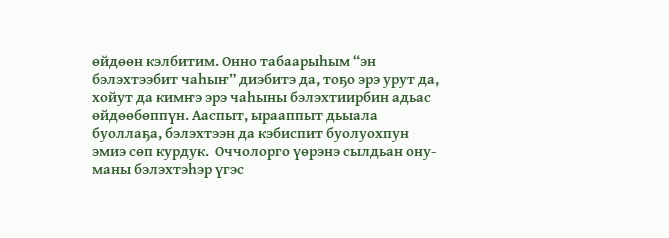өйдөөн кэлбитим. Онно табаарыһым “эн бэлэхтээбит чаһыҥ” диэбитэ да, тоҕо эрэ урут да,  хойут да кимҥэ эрэ чаһыны бэлэхтиирбин адьас өйдөөбөппүн. Ааспыт, ырааппыт дьыала буоллаҕа, бэлэхтээн да кэбиспит буолуохпун эмиэ сөп курдук.  Оччолорго үөрэнэ сылдьан ону-маны бэлэхтэһэр үгэс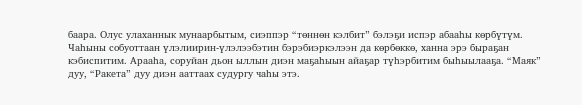баара. Олус улаханнык мунаарбытым, сиэппэр “төннөн кэлбит” бэлэҕи испэр абааһы көрбүтүм. Чаһыны собуоттаан үлэлиирин-үлэлээбэтин бэрэбиэркэлээн да көрбөккө, ханна эрэ быраҕан кэбиспитим. Арааһа, соруйан дьон ыллын диэн маҕаһыын айаҕар түһэрбитим быһыылааҕа. “Маяк” дуу, “Ракета” дуу диэн ааттаах судургу чаһы этэ.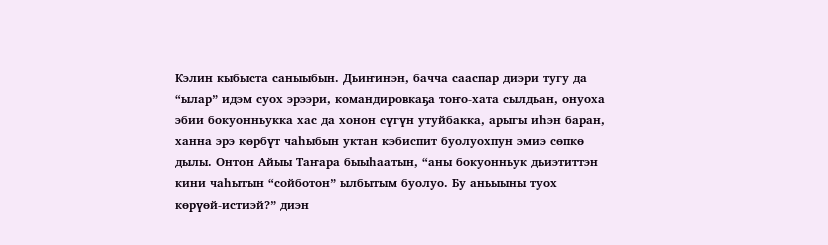Кэлин кыбыста саныыбын. Дьиҥинэн, бачча сааспар диэри тугу да “ылар” идэм суох эрээри, командировкаҕа тоҥо-хата сылдьан, онуоха эбии бокуонньукка хас да хонон сүгүн утуйбакка, арыгы иһэн баран, ханна эрэ көрбүт чаһыбын уктан кэбиспит буолуохпун эмиэ сөпкө дылы. Онтон Айыы Таҥара быыһаатын, “аны бокуонньук дьиэтиттэн кини чаһытын “сойботон” ылбытым буолуо. Бу аньыыны туох көрүөй-истиэй?” диэн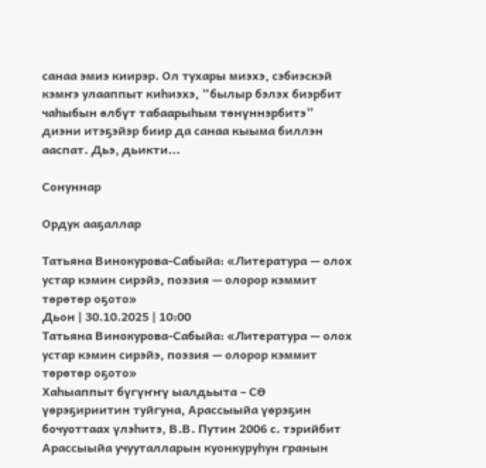санаа эмиэ киирэр. Ол тухары миэхэ, сэбиэскэй кэмҥэ улааппыт киһиэхэ, “былыр бэлэх биэрбит чаһыбын өлбүт табаарыһым төнүннэрбитэ” диэни итэҕэйэр биир да санаа кыыма биллэн ааспат. Дьэ, дьикти...

Сонуннар

Ордук ааҕаллар

Татьяна Винокурова-Сабыйа: «Литература — олох устар кэмин сирэйэ, поэзия — олорор кэммит төрөтөр оҕото»
Дьон | 30.10.2025 | 10:00
Татьяна Винокурова-Сабыйа: «Литература — олох устар кэмин сирэйэ, поэзия — олорор кэммит төрөтөр оҕото»
Хаһыаппыт бүгүҥҥү ыалдьыта – СӨ үөрэҕириитин туйгуна, Арассыыйа үөрэҕин бочуоттаах үлэһитэ, В.В. Путин 2006 с. тэрийбит Арассыыйа учууталларын куонкуруһун гранын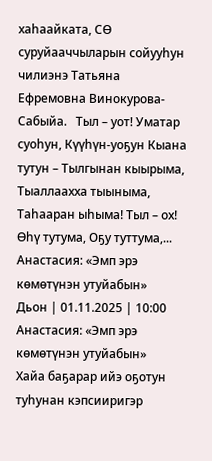хаһаайката, СӨ суруйааччыларын сойууһун чилиэнэ Татьяна Ефремовна Винокурова-Сабыйа.   Тыл – уот! Уматар суоһун, Күүһүн-уоҕун Кыана тутун – Тылгынан кыырыма, Тыаллаахха тыыныма, Таһааран ыһыма! Тыл – ох! Өһү тутума, Оҕу туттума,...
Анастасия: «Эмп эрэ көмөтүнэн утуйабын»
Дьон | 01.11.2025 | 10:00
Анастасия: «Эмп эрэ көмөтүнэн утуйабын»
Хайа баҕарар ийэ оҕотун туһунан кэпсииригэр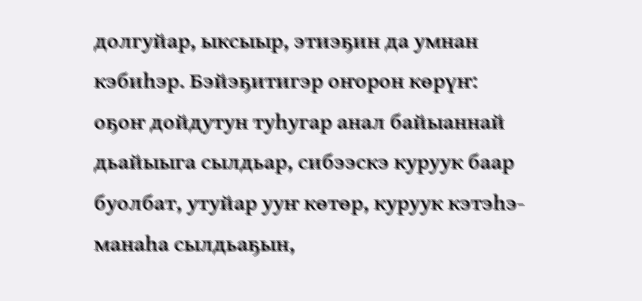долгуйар, ыксыыр, этиэҕин да умнан кэбиһэр. Бэйэҕитигэр оҥорон көрүҥ: оҕоҥ дойдутун туһугар анал байыаннай дьайыыга сылдьар, сибээскэ куруук баар буолбат, утуйар ууҥ көтөр, куруук кэтэһэ-манаһа сылдьаҕын,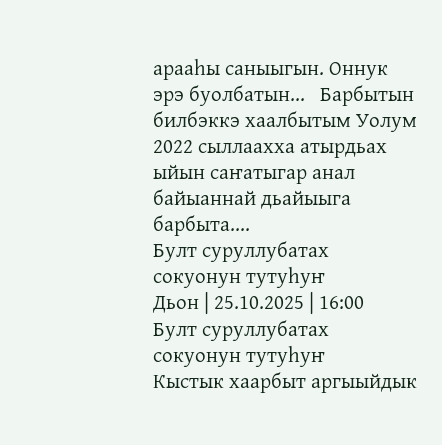арааһы саныыгын. Оннук эрэ буолбатын...   Барбытын билбэккэ хаалбытым Уолум 2022 сыллаахха атырдьах ыйын саҥатыгар анал байыаннай дьайыыга барбыта....
Булт суруллубатах сокуонун тутуһуҥ
Дьон | 25.10.2025 | 16:00
Булт суруллубатах сокуонун тутуһуҥ
Кыстык хаарбыт аргыыйдык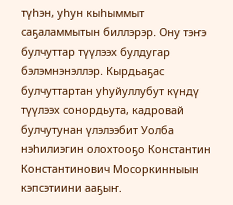түһэн, уһун кыһыммыт саҕаламмытын биллэрэр. Ону тэҥэ булчуттар түүлээх булдугар бэлэмнэнэллэр. Кырдьаҕас булчуттартан уһуйуллубут күндү түүлээх сонордьута, кадровай булчутунан үлэлээбит Уолба нэһилиэгин олохтооҕо Константин Константинович Мосоркинныын кэпсэтиини ааҕыҥ.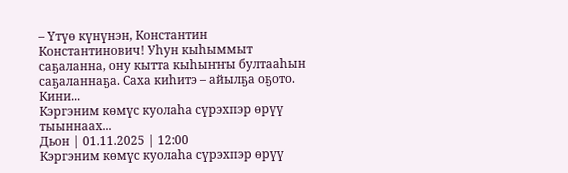– Үтүө күнүнэн, Константин Константинович! Уһун кыһыммыт саҕаланна, ону кытта кыһыҥҥы бултааһын саҕаланнаҕа. Саха киһитэ – айылҕа оҕото. Кини...
Кэргэним көмүс куолаһа сүрэхпэр өрүү тыыннаах...
Дьон | 01.11.2025 | 12:00
Кэргэним көмүс куолаһа сүрэхпэр өрүү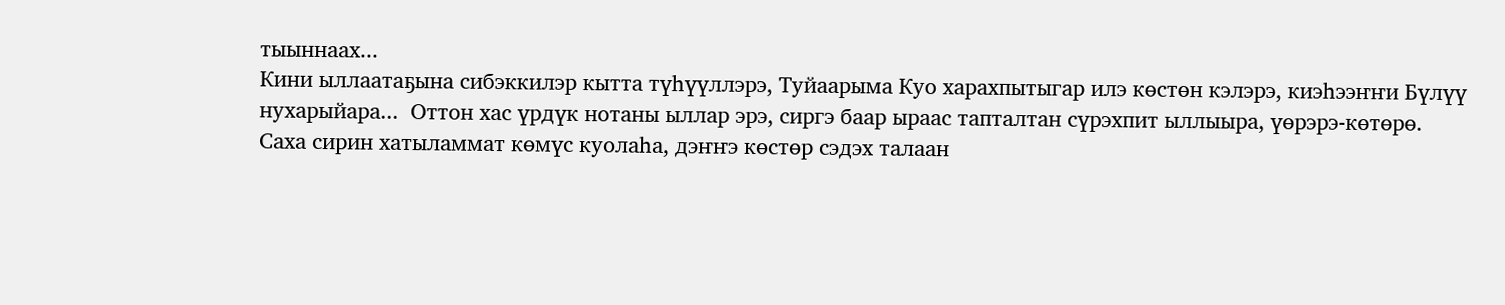тыыннаах...
Кини ыллаатаҕына сибэккилэр кытта түһүүллэрэ, Туйаарыма Куо харахпытыгар илэ көстөн кэлэрэ, киэһээҥҥи Бүлүү нухарыйара...  Оттон хас үрдүк нотаны ыллар эрэ, сиргэ баар ыраас тапталтан сүрэхпит ыллыыра, үөрэрэ-көтөрө. Саха сирин хатыламмат көмүс куолаһа, дэҥҥэ көстөр сэдэх талаан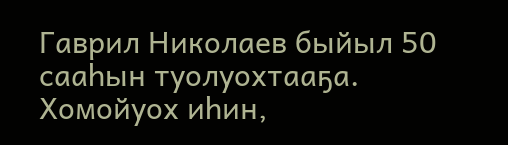Гаврил Николаев быйыл 50 сааһын туолуохтааҕа. Хомойуох иһин,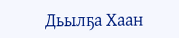Дьылҕа Хаан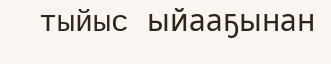тыйыс ыйааҕынан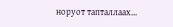норуот тапталлаах...